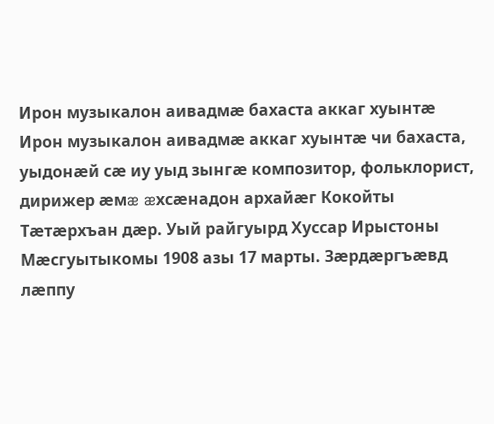Ирон музыкалон аивадмæ бахаста аккаг хуынтæ
Ирон музыкалон аивадмæ аккаг хуынтæ чи бахаста, уыдонæй сæ иу уыд зынгæ композитор, фольклорист, дирижер æмæ æхсæнадон архайæг Кокойты Тæтæрхъан дæр. Уый райгуырд Хуссар Ирыстоны Мæсгуытыкомы 1908 азы 17 марты. Зæрдæргъæвд лæппу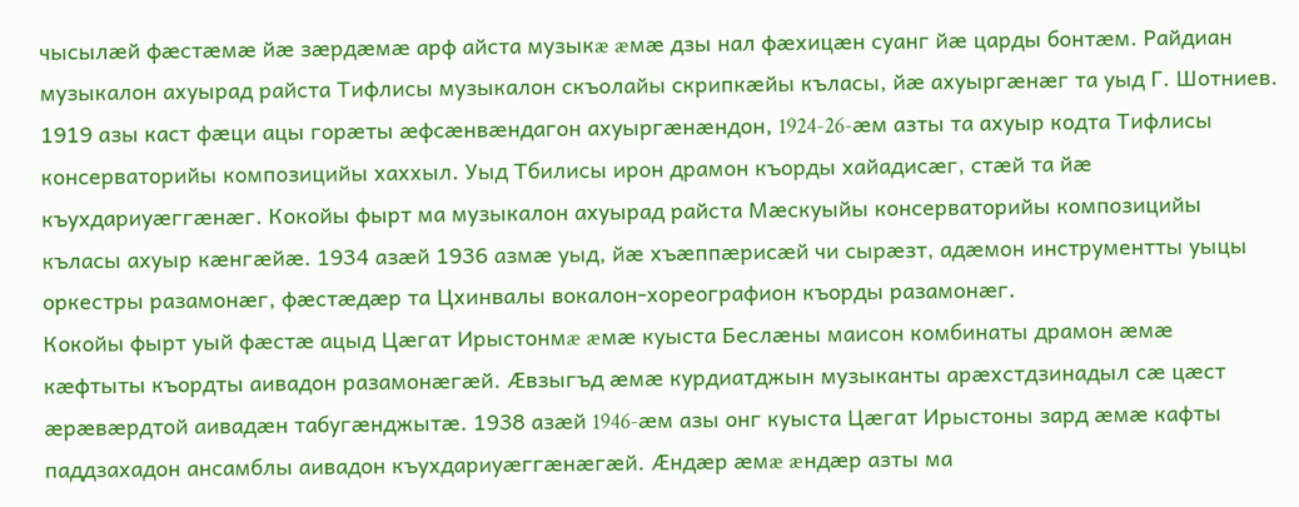чысылæй фæстæмæ йæ зæрдæмæ арф айста музыкæ æмæ дзы нал фæхицæн суанг йæ царды бонтæм. Райдиан музыкалон ахуырад райста Тифлисы музыкалон скъолайы скрипкæйы къласы, йæ ахуыргæнæг та уыд Г. Шотниев. 1919 азы каст фæци ацы горæты æфсæнвæндагон ахуыргæнæндон, 1924-26-æм азты та ахуыр кодта Тифлисы консерваторийы композицийы хаххыл. Уыд Тбилисы ирон драмон къорды хайадисæг, стæй та йæ къухдариуæггæнæг. Кокойы фырт ма музыкалон ахуырад райста Мæскуыйы консерваторийы композицийы къласы ахуыр кæнгæйæ. 1934 азæй 1936 азмæ уыд, йæ хъæппæрисæй чи сырæзт, адæмон инструментты уыцы оркестры разамонæг, фæстæдæр та Цхинвалы вокалон-хореографион къорды разамонæг.
Кокойы фырт уый фæстæ ацыд Цæгат Ирыстонмæ æмæ куыста Беслæны маисон комбинаты драмон æмæ кæфтыты къордты аивадон разамонæгæй. Æвзыгъд æмæ курдиатджын музыканты арæхстдзинадыл сæ цæст æрæвæрдтой аивадæн табугæнджытæ. 1938 азæй 1946-æм азы онг куыста Цæгат Ирыстоны зард æмæ кафты паддзахадон ансамблы аивадон къухдариуæггæнæгæй. Æндæр æмæ æндæр азты ма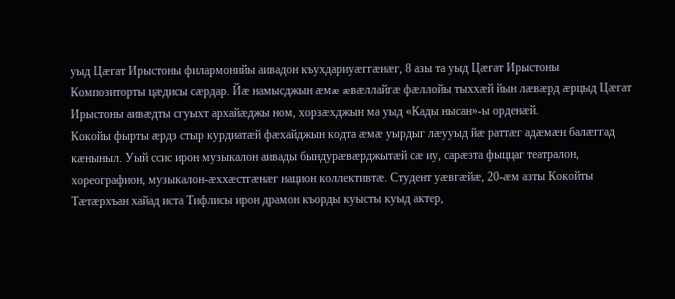уыд Цæгат Ирыстоны филармонийы аивадон къухдариуæггæнæг, 8 азы та уыд Цæгат Ирыстоны Композиторты цæдисы сæрдар. Йæ намысджын æмæ æвæллайгæ фæллойы тыххæй йын лæвæрд æрцыд Цæгат Ирыстоны аивæдты сгуыхт архайæджы ном, хорзæхджын ма уыд «Кады нысан»-ы орденæй.
Кокойы фырты æрдз стыр курдиатæй фæхайджын кодта æмæ уырдыг лæууыд йæ раттæг адæмæн балæггад кæныныл. Уый ссис ирон музыкалон аивады бындурæвæрджытæй сæ иу, сарæзта фыццаг театралон, хореографион, музыкалон-æххæстгæнæг национ коллективтæ. Студент уæвгæйæ, 20-æм азты Кокойты Тæтæрхъан хайад иста Тифлисы ирон драмон къорды куысты куыд актер,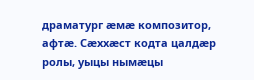драматург æмæ композитор, афтæ. Сæххæст кодта цалдæр ролы, уыцы нымæцы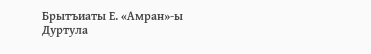Брытъиаты Е. «Амран»-ы Дуртула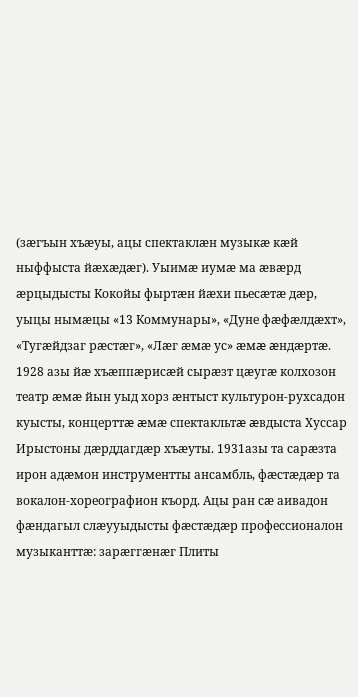(зæгъын хъæуы, ацы спектаклæн музыкæ кæй ныффыста йæхæдæг). Уыимæ иумæ ма æвæрд æрцыдысты Кокойы фыртæн йæхи пьесæтæ дæр, уыцы нымæцы «13 Коммунары», «Дуне фæфæлдæхт», «Тугæйдзаг рæстæг», «Лæг æмæ ус» æмæ æндæртæ.
1928 азы йæ хъæппæрисæй сырæзт цæугæ колхозон театр æмæ йын уыд хорз æнтыст культурон-рухсадон куысты, концерттæ æмæ спектакльтæ æвдыста Хуссар Ирыстоны дæрддагдæр хъæуты. 1931азы та сарæзта ирон адæмон инструментты ансамбль, фæстæдæр та вокалон-хореографион къорд. Ацы ран сæ аивадон фæндагыл слæууыдысты фæстæдæр профессионалон музыканттæ: зарæггæнæг Плиты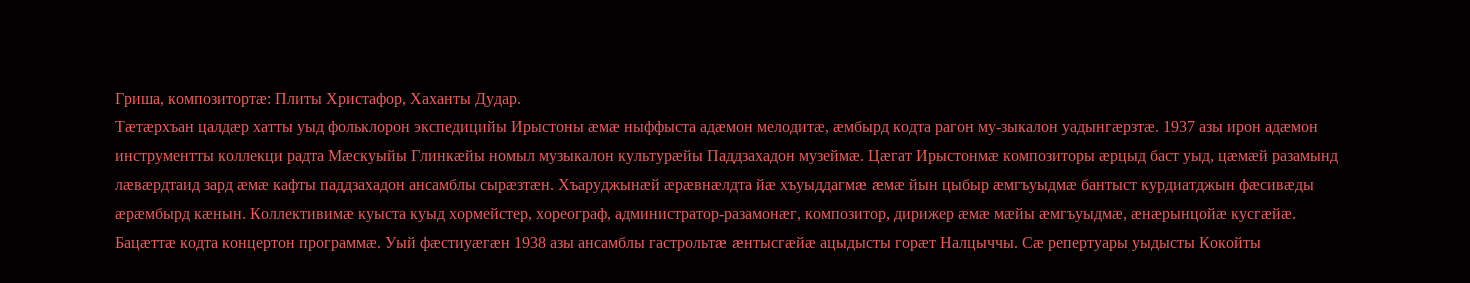Гриша, композитортæ: Плиты Христафор, Хаханты Дудар.
Тæтæрхъан цалдæр хатты уыд фольклорон экспедицийы Ирыстоны æмæ ныффыста адæмон мелодитæ, æмбырд кодта рагон му-зыкалон уадынгæрзтæ. 1937 азы ирон адæмон инструментты коллекци радта Мæскуыйы Глинкæйы номыл музыкалон культурæйы Паддзахадон музеймæ. Цæгат Ирыстонмæ композиторы æрцыд баст уыд, цæмæй разамынд лæвæрдтаид зард æмæ кафты паддзахадон ансамблы сырæзтæн. Хъаруджынæй æрæвнæлдта йæ хъуыддагмæ æмæ йын цыбыр æмгъуыдмæ бантыст курдиатджын фæсивæды æрæмбырд кæнын. Коллективимæ куыста куыд хормейстер, хореограф, администратор-разамонæг, композитор, дирижер æмæ мæйы æмгъуыдмæ, æнæрынцойæ кусгæйæ. Бацæттæ кодта концертон программæ. Уый фæстиуæгæн 1938 азы ансамблы гастрольтæ æнтысгæйæ ацыдысты горæт Налцыччы. Сæ репертуары уыдысты Кокойты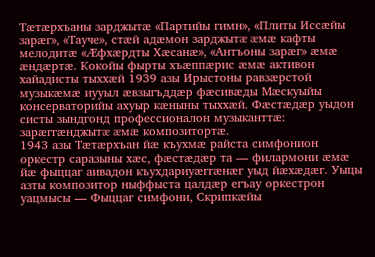Тæтæрхъаны зарджытæ «Партийы гимн», «Плиты Иссæйы зарæг», «Тауче», стæй адæмон зарджытæ æмæ кафты мелодитæ «Æфхæрдты Хæсанæ», «Антъоны зарæг» æмæ æндæртæ. Кокойы фырты хъæппæрис æмæ активон хайадисты тыххæй 1939 азы Ирыстоны равзæрстой музыкæмæ иууыл æвзыгъддæр фæсивæды Мæскуыйы консерваторийы ахуыр кæныны тыххæй. Фæстæдæр уыдон систы зындгонд профессионалон музыканттæ: зарæггæнджытæ æмæ композитортæ.
1943 азы Тæтæрхъан йæ къухмæ райста симфонион оркестр саразыны хæс, фæстæдæр та — филармони æмæ йæ фыццаг аивадон къухдариуæггæнæг уыд йæхæдæг. Уыцы азты композитор ныффыста цалдæр егъау оркестрон уацмысы — Фыццаг симфони, Скрипкæйы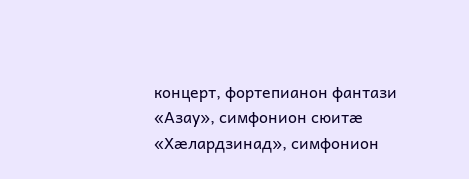концерт, фортепианон фантази «Азау», симфонион сюитæ «Хæлардзинад», симфонион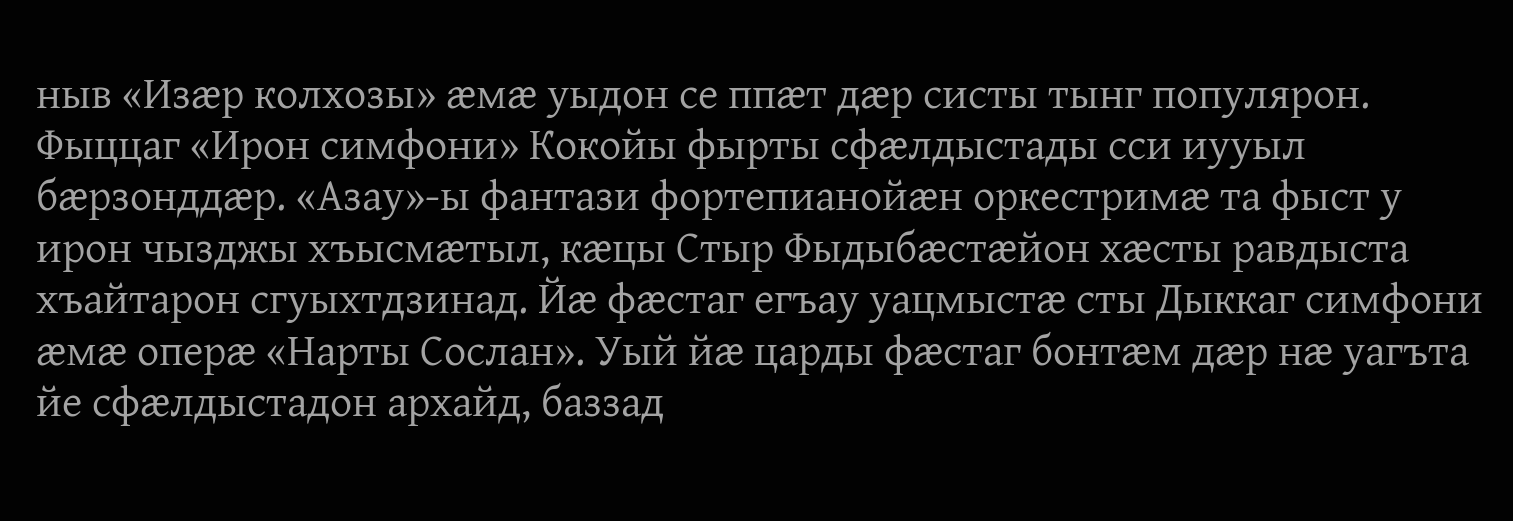ныв «Изæр колхозы» æмæ уыдон се ппæт дæр систы тынг популярон. Фыццаг «Ирон симфони» Кокойы фырты сфæлдыстады сси иууыл бæрзонддæр. «Азау»-ы фантази фортепианойæн оркестримæ та фыст у ирон чызджы хъысмæтыл, кæцы Стыр Фыдыбæстæйон хæсты равдыста хъайтарон сгуыхтдзинад. Йæ фæстаг егъау уацмыстæ сты Дыккаг симфони æмæ оперæ «Нарты Сослан». Уый йæ царды фæстаг бонтæм дæр нæ уагъта йе сфæлдыстадон архайд, баззад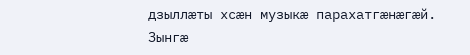дзыллæты хсæн музыкæ парахатгæнæгæй.
Зынгæ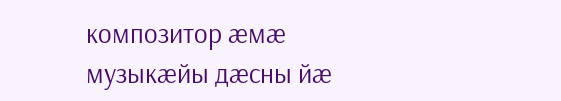композитор æмæ музыкæйы дæсны йæ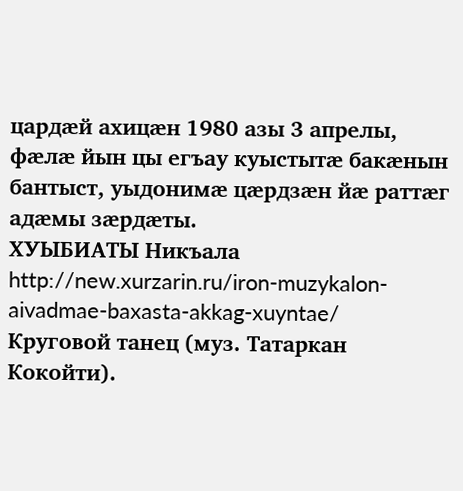цардæй ахицæн 1980 азы 3 апрелы, фæлæ йын цы егъау куыстытæ бакæнын бантыст, уыдонимæ цæрдзæн йæ раттæг адæмы зæрдæты.
ХУЫБИАТЫ Никъала
http://new.xurzarin.ru/iron-muzykalon-aivadmae-baxasta-akkag-xuyntae/
Круговой танец (муз. Татаркан Кокойти).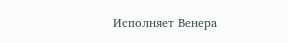Исполняет Венера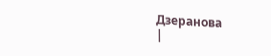Дзеранова
|